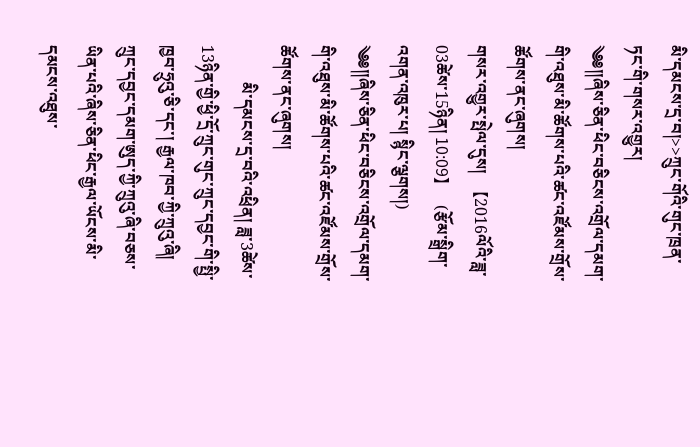མི་དམངས་དྲ་བ།>>ཀྲུང་གོའི་གུང་ཁྲན་ཏང་གི་གསར་འགྱུར།
༄༅།།ཞིས་ཅིན་ཕིང་བཅིངས་འགྲོལ་དམག་གི་འཐུས་མི་ཚོགས་པའི་ཚང་འཛོམས་གྲོས་ཚོགས་ནང་ཞུགས།
གསར་འགྱུར་སྤེལ་དུས།  【2016ལོའི་ཟླ་ 03ཚེས་15ཉིན། 10:09】   (རྩོམ་སྒྲིག་འགན་འཁུར་པ། སྙིང་ལྕགས།)
༄༅།།ཞིས་ཅིན་ཕིང་བཅིངས་འགྲོལ་དམག་གི་འཐུས་མི་ཚོགས་པའི་ཚང་འཛོམས་གྲོས་ཚོགས་ནང་ཞུགས།
         མི་དམངས་དྲ་བའི་འཕྲིན། ཟླ་3ཚེས་13ཉིན་གྱི་ཕྱི་དྲོ་ཀྲུང་གུང་ཀྲུང་དབྱང་གི་སྤྱི་ཁྱབ་ཧྲུའུ་ཅི་དང་། རྒྱལ་ཁབ་ཀྱི་ཀྲུའུ་ཞི། ཀྲུང་དབྱང་དམག་ཨུད་ཀྱི་ཀྲུའུ་ཞི་བཅས་ཡིན་པའི་ཞིས་ཅིན་ཕིང་རྒྱལ་ཡོངས་མི་དམངས་འཐུས་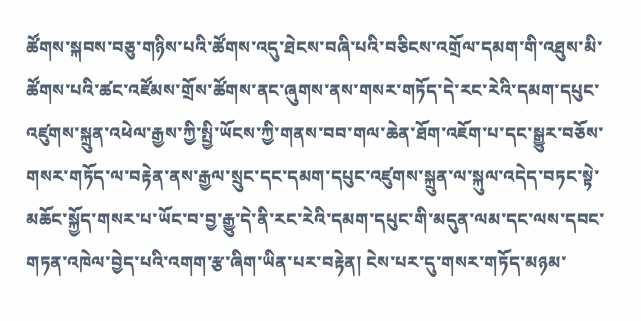ཚོགས་སྐབས་བཅུ་གཉིས་པའི་ཚོགས་འདུ་ཐེངས་བཞི་པའི་བཅིངས་འགྲོལ་དམག་གི་འཐུས་མི་ཚོགས་པའི་ཚང་འཛོམས་གྲོས་ཚོགས་ནང་ཞུགས་ནས་གསར་གཏོད་དེ་རང་རེའི་དམག་དཔུང་འཛུགས་སྐྲུན་འཕེལ་རྒྱས་ཀྱི་སྤྱི་ཡོངས་ཀྱི་གནས་བབ་གལ་ཆེན་ཐོག་འཇོག་པ་དང་སྒྱུར་བཅོས་གསར་གཏོད་ལ་བརྟེན་ནས་རྒྱལ་སྲུང་དང་དམག་དཔུང་འཛུགས་སྐྲུན་ལ་སྐུལ་འདེད་བཏང་སྟེ་མཆོང་སྐྱོད་གསར་པ་ཡོང་བ་བྱ་རྒྱུ་དེ་ནི་རང་རེའི་དམག་དཔུང་གི་མདུན་ལམ་དང་ལས་དབང་གཏན་འཁེལ་བྱེད་པའི་འགག་རྩ་ཞིག་ཡིན་པར་བརྟེན། ངེས་པར་དུ་གསར་གཏོད་མཉམ་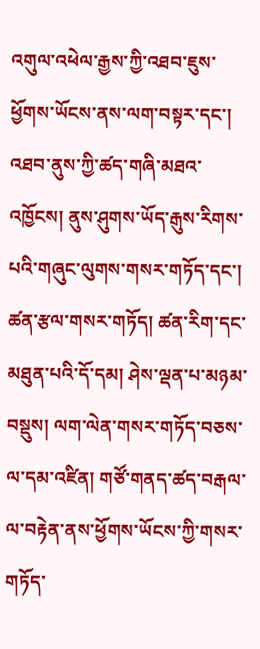འགུལ་འཕེལ་རྒྱས་ཀྱི་འཐབ་ཇུས་ཕྱོགས་ཡོངས་ནས་ལག་བསྟར་དང་། འཐབ་ནུས་ཀྱི་ཚད་གཞི་མཐའ་འཁྱོངས། ནུས་ཤུགས་ཡོད་རྒུས་རིགས་པའི་གཞུང་ལུགས་གསར་གཏོད་དང་། ཚན་རྩལ་གསར་གཏོད། ཚན་རིག་དང་མཐུན་པའི་དོ་དམ། ཤེས་ལྡན་པ་མཉམ་བསྡུས། ལག་ལེན་གསར་གཏོད་བཅས་ལ་དམ་འཛིན། གཙོ་གནད་ཚད་བརྒལ་ལ་བརྟེན་ནས་ཕྱོགས་ཡོངས་ཀྱི་གསར་གཏོད་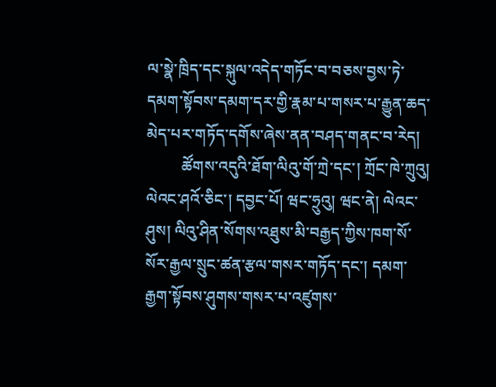ལ་སྣེ་ཁྲིད་དང་སྐུལ་འདེད་གཏོང་བ་བཅས་བྱས་ཏེ་དམག་སྟོབས་དམག་དར་གྱི་རྣམ་པ་གསར་པ་རྒྱུན་ཆད་མེད་པར་གཏོད་དགོས་ཞེས་ནན་བཤད་གནང་བ་རེད།
         ཚོགས་འདུའི་ཐོག་ལིའུ་གོ་ཀྲེ་དང་། ཀྲོང་ཁེ་ཀྲུའུ། ལེའང་ཤའོ་ཅིང་། དབྱང་པོ། ཝང་ཧྲུའུ། ཝང་ནེ། ལེའང་ཤུས། ལིའུ་ཤིན་སོགས་འཐུས་མི་བརྒྱད་ཀྱིས་ཁག་སོ་སོར་རྒྱལ་སྲུང་ཚན་རྩལ་གསར་གཏོད་དང་། དམག་རྒྱག་སྟོབས་ཤུགས་གསར་པ་འཛུགས་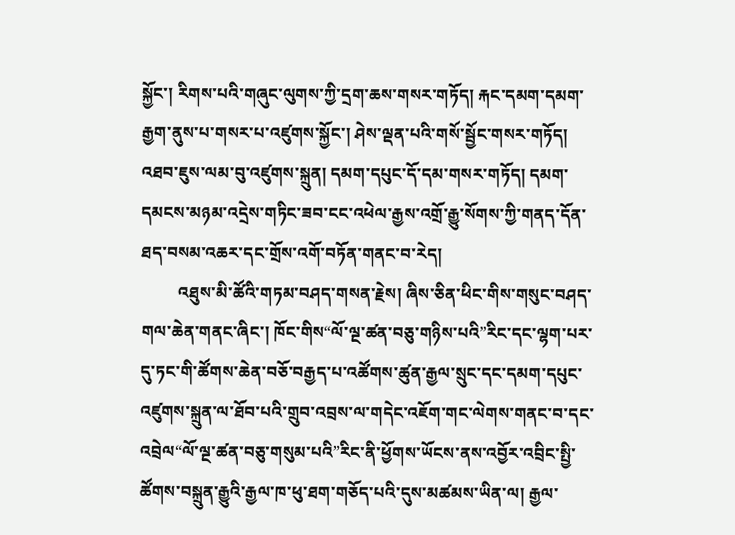སྐྱོང་། རིགས་པའི་གཞུང་ལུགས་ཀྱི་དྲག་ཆས་གསར་གཏོད། རྐང་དམག་དམག་རྒྱག་ནུས་པ་གསར་པ་འཛུགས་སྐྱོང་། ཤེས་ལྡན་པའི་གསོ་སྦྱོང་གསར་གཏོད། འཐབ་ཇུས་ལམ་བུ་འཛུགས་སྐྲུན། དམག་དཔུང་དོ་དམ་གསར་གཏོད། དམག་དམངས་མཉམ་འདྲེས་གཏིང་ཟབ་ངང་འཕེལ་རྒྱས་འགྲོ་རྒྱུ་སོགས་ཀྱི་གནད་དོན་ཐད་བསམ་འཆར་དང་གྲོས་འགོ་བཏོན་གནང་བ་རེད།
         འཐུས་མི་ཚོའི་གཏམ་བཤད་གསན་རྗེས། ཞིས་ཅིན་ཕིང་གིས་གསུང་བཤད་གལ་ཆེན་གནང་ཞིང་། ཁོང་གིས“ལོ་ལྔ་ཚན་བཅུ་གཉིས་པའི”རིང་དང་ལྷག་པར་དུ་ཏང་གི་ཚོགས་ཆེན་བཅོ་བརྒྱད་པ་འཚོགས་ཚུན་རྒྱལ་སྲུང་དང་དམག་དཔུང་འཛུགས་སྐྲུན་ལ་ཐོབ་པའི་གྲུབ་འབྲས་ལ་གདེང་འཇོག་གང་ལེགས་གནང་བ་དང་འབྲེལ“ལོ་ལྔ་ཚན་བཅུ་གསུམ་པའི”རིང་ནི་ཕྱོགས་ཡོངས་ནས་འབྱོར་འབྲིང་སྤྱི་ཚོགས་བསྐྲུན་རྒྱུའི་རྒྱལ་ཁ་ཕུ་ཐག་གཅོད་པའི་དུས་མཚམས་ཡིན་ལ། རྒྱལ་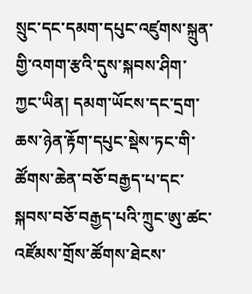སྲུང་དང་དམག་དཔུང་འཛུགས་སྐྲུན་གྱི་འགག་རྩའི་དུས་སྐབས་ཤིག་ཀྱང་ཡིན། དམག་ཡོངས་དང་དྲག་ཆས་ཉེན་རྟོག་དཔུང་སྡེས་ཏང་གི་ཚོགས་ཆེན་བཅོ་བརྒྱད་པ་དང་སྐབས་བཅོ་བརྒྱད་པའི་ཀྲུང་ཨུ་ཚང་འཛོམས་གྲོས་ཚོགས་ཐེངས་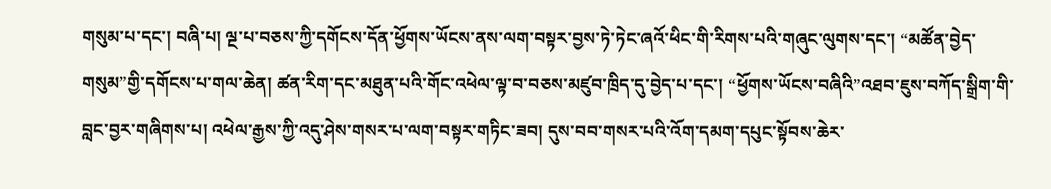གསུམ་པ་དང་། བཞི་པ། ལྔ་པ་བཅས་ཀྱི་དགོངས་དོན་ཕྱོགས་ཡོངས་ནས་ལག་བསྟར་བྱས་ཏེ་ཏེང་ཞའོ་ཕིང་གི་རིགས་པའི་གཞུང་ལུགས་དང་། “མཚོན་བྱེད་གསུམ”གྱི་དགོངས་པ་གལ་ཆེན། ཚན་རིག་དང་མཐུན་པའི་གོང་འཕེལ་ལྟ་བ་བཅས་མཛུབ་ཁྲིད་དུ་བྱེད་པ་དང་། “ཕྱོགས་ཡོངས་བཞིའི”འཐབ་ཇུས་བཀོད་སྒྲིག་གི་བླང་བྱར་གཞིགས་པ། འཕེལ་རྒྱས་ཀྱི་འདུ་ཤེས་གསར་པ་ལག་བསྟར་གཏིང་ཟབ། དུས་བབ་གསར་པའི་འོག་དམག་དཔུང་སྟོབས་ཆེར་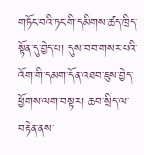གཏོང་བའི་ཏང་གི་དམིགས་ཚད་ཁྲིད་སྟོན་དུ་བྱེད་པ། དུས་བབ་གསར་པའི་འོག་གི་དམག་དོན་འཐབ་ཇུས་བྱེད་ཕྱོགས་ལག་བསྟར། ཆབ་སྲིད་ལ་བརྟེན་ནས་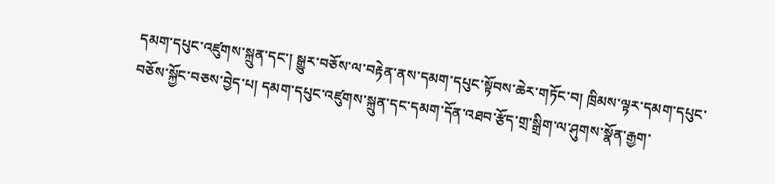དམག་དཔུང་འཛུགས་སྐྲུན་དང་། སྒྱུར་བཅོས་ལ་བརྟེན་ནས་དམག་དཔུང་སྟོབས་ཆེར་གཏོང་བ། ཁྲིམས་ལྟར་དམག་དཔུང་བཅོས་སྐྱོང་བཅས་བྱེད་པ། དམག་དཔུང་འཛུགས་སྐྲུན་དང་དམག་དོན་འཐབ་རྩོད་གྲ་སྒྲིག་ལ་ཤུགས་སྣོན་རྒྱག་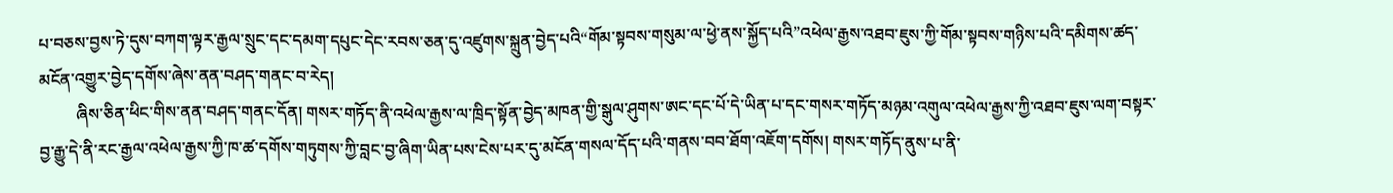པ་བཅས་བྱས་ཏེ་དུས་བཀག་ལྟར་རྒྱལ་སྲུང་དང་དམག་དཔུང་དེང་རབས་ཅན་དུ་འཛུགས་སྐྲུན་བྱེད་པའི“གོམ་སྟབས་གསུམ་ལ་ཕྱེ་ནས་སྐྱོད་པའི”འཕེལ་རྒྱས་འཐབ་ཇུས་ཀྱི་གོམ་སྟབས་གཉིས་པའི་དམིགས་ཚད་མངོན་འགྱུར་བྱེད་དགོས་ཞེས་ནན་བཤད་གནང་བ་རེད།
         ཞིས་ཅིན་ཕིང་གིས་ནན་བཤད་གནང་དོན། གསར་གཏོད་ནི་འཕེལ་རྒྱས་ལ་ཁྲིད་སྟོན་བྱེད་མཁན་གྱི་སྒུལ་ཤུགས་ཨང་དང་པོ་དེ་ཡིན་པ་དང་གསར་གཏོད་མཉམ་འགུལ་འཕེལ་རྒྱས་ཀྱི་འཐབ་ཇུས་ལག་བསྟར་བྱ་རྒྱུ་དེ་ནི་རང་རྒྱལ་འཕེལ་རྒྱས་ཀྱི་ཁ་ཚ་དགོས་གཏུགས་ཀྱི་བླང་བྱ་ཞིག་ཡིན་པས་ངེས་པར་དུ་མངོན་གསལ་དོད་པའི་གནས་བབ་ཐོག་འཇོག་དགོས། གསར་གཏོད་ནུས་པ་ནི་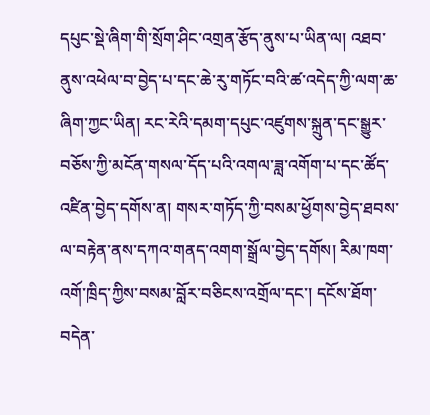དཔུང་སྡེ་ཞིག་གི་སྲོག་ཤིང་འགྲན་རྩོད་ནུས་པ་ཡིན་ལ། འཐབ་ནུས་འཕེལ་བ་བྱེད་པ་དང་ཆེ་རུ་གཏོང་བའི་ཚ་འདེད་ཀྱི་ལག་ཆ་ཞིག་ཀྱང་ཡིན། རང་རེའི་དམག་དཔུང་འཛུགས་སྐྲུན་དང་སྒྱུར་བཅོས་ཀྱི་མངོན་གསལ་དོད་པའི་འགལ་ཟླ་འགོག་པ་དང་ཚོད་འཛིན་བྱེད་དགོས་ན། གསར་གཏོད་ཀྱི་བསམ་ཕྱོགས་བྱེད་ཐབས་ལ་བརྟེན་ནས་དཀའ་གནད་འགག་སྒྲོལ་བྱེད་དགོས། རིམ་ཁག་འགོ་ཁྲིད་ཀྱིས་བསམ་བློར་བཅིངས་འགྲོལ་དང་། དངོས་ཐོག་བདེན་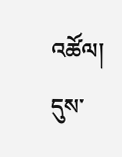འཚོལ། དུས་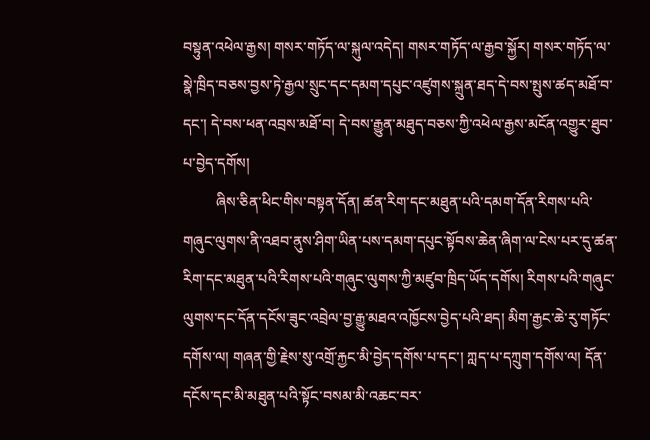བསྟུན་འཕེལ་རྒྱས། གསར་གཏོད་ལ་སྐུལ་འདེད། གསར་གཏོད་ལ་རྒྱབ་སྐྱོར། གསར་གཏོད་ལ་སྣེ་ཁྲིད་བཅས་བྱས་ཏེ་རྒྱལ་སྲུང་དང་དམག་དཔུང་འཛུགས་སྐྲུན་ཐད་དེ་བས་སྤུས་ཚད་མཐོ་བ་དང་། དེ་བས་ཕན་འབྲས་མཐོ་བ། དེ་བས་རྒྱུན་མཐུད་བཅས་ཀྱི་འཕེལ་རྒྱས་མངོན་འགྱུར་ཐུབ་པ་བྱེད་དགོས།
         ཞིས་ཅིན་ཕིང་གིས་བསྟན་དོན། ཚན་རིག་དང་མཐུན་པའི་དམག་དོན་རིགས་པའི་གཞུང་ལུགས་ནི་འཐབ་ནུས་ཤིག་ཡིན་པས་དམག་དཔུང་སྟོབས་ཆེན་ཞིག་ལ་ངེས་པར་དུ་ཚན་རིག་དང་མཐུན་པའི་རིགས་པའི་གཞུང་ལུགས་ཀྱི་མཛུབ་ཁྲིད་ཡོད་དགོས། རིགས་པའི་གཞུང་ལུགས་དང་དོན་དངོས་ཟུང་འབྲེལ་བྱ་རྒྱུ་མཐའ་འཁྱོངས་བྱེད་པའི་ཐད། མིག་རྒྱང་ཆེ་རུ་གཏོང་དགོས་ལ། གཞན་གྱི་རྗེས་སུ་འགྲོ་རྐྱང་མི་བྱེད་དགོས་པ་དང་། ཀླད་པ་དཀྲུག་དགོས་ལ། དོན་དངོས་དང་མི་མཐུན་པའི་སྟོང་བསམ་མི་འཆང་བར་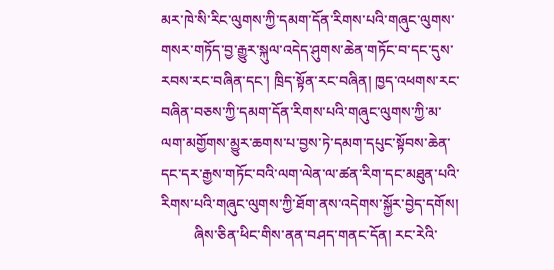མར་ཁེ་སི་རིང་ལུགས་ཀྱི་དམག་དོན་རིགས་པའི་གཞུང་ལུགས་གསར་གཏོད་བྱ་རྒྱུར་སྐུལ་འདེད་ཤུགས་ཆེན་གཏོང་བ་དང་དུས་རབས་རང་བཞིན་དང་། ཁྲིད་སྟོན་རང་བཞིན། ཁྱད་འཕགས་རང་བཞིན་བཅས་ཀྱི་དམག་དོན་རིགས་པའི་གཞུང་ལུགས་ཀྱི་མ་ལག་མགྱོགས་མྱུར་ཆགས་པ་བྱས་ཏེ་དམག་དཔུང་སྟོབས་ཆེན་དང་དར་རྒྱས་གཏོང་བའི་ལག་ལེན་ལ་ཚན་རིག་དང་མཐུན་པའི་རིགས་པའི་གཞུང་ལུགས་ཀྱི་ཐོག་ནས་འདེགས་སྐྱོར་བྱེད་དགོས།
         ཞིས་ཅིན་ཕིང་གིས་ནན་བཤད་གནང་དོན། རང་རེའི་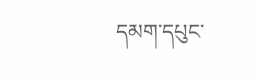དམག་དཔུང་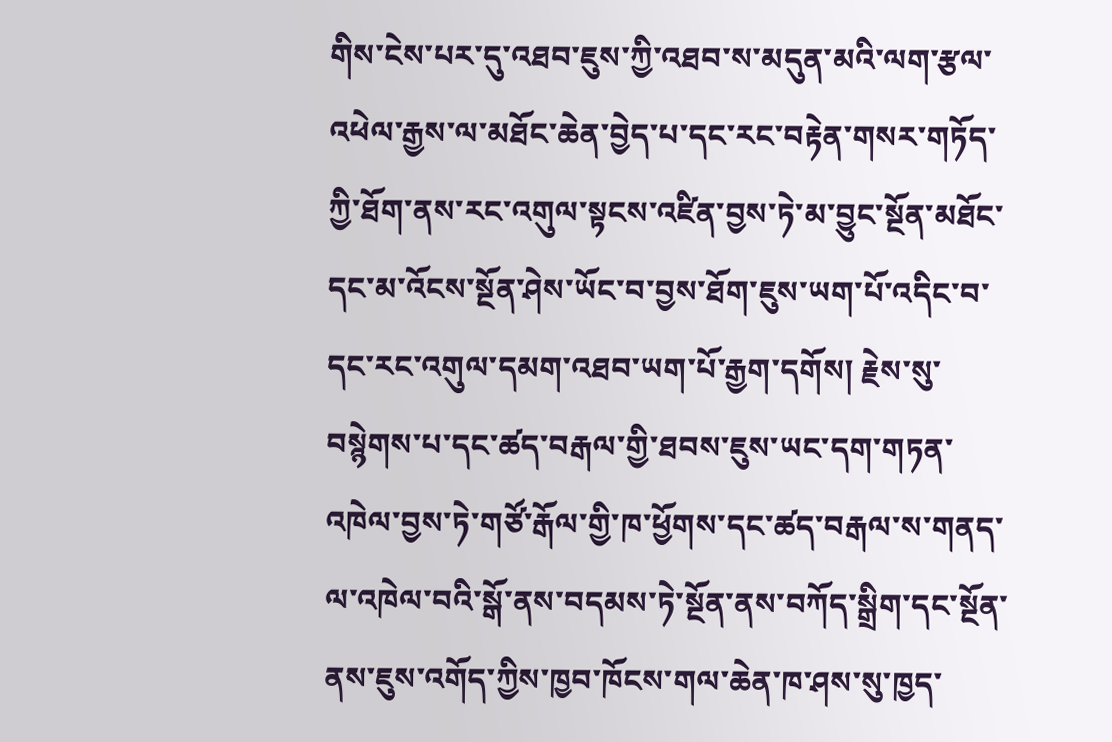གིས་ངེས་པར་དུ་འཐབ་ཇུས་ཀྱི་འཐབ་ས་མདུན་མའི་ལག་རྩལ་འཕེལ་རྒྱས་ལ་མཐོང་ཆེན་བྱེད་པ་དང་རང་བརྟེན་གསར་གཏོད་ཀྱི་ཐོག་ནས་རང་འགུལ་སྟངས་འཛིན་བྱས་ཏེ་མ་བྱུང་སྔོན་མཐོང་དང་མ་འོངས་སྔོན་ཤེས་ཡོང་བ་བྱས་ཐོག་ཇུས་ཡག་པོ་འདིང་བ་དང་རང་འགུལ་དམག་འཐབ་ཡག་པོ་རྒྱག་དགོས། རྗེས་སུ་བསྙེགས་པ་དང་ཚད་བརྒལ་གྱི་ཐབས་ཇུས་ཡང་དག་གཏན་འཁེལ་བྱས་ཏེ་གཙོ་རྒོལ་གྱི་ཁ་ཕྱོགས་དང་ཚད་བརྒལ་ས་གནད་ལ་འཁེལ་བའི་སྒོ་ནས་བདམས་ཏེ་སྔོན་ནས་བཀོད་སྒྲིག་དང་སྔོན་ནས་ཇུས་འགོད་ཀྱིས་ཁྱབ་ཁོངས་གལ་ཆེན་ཁ་ཤས་སུ་ཁྱད་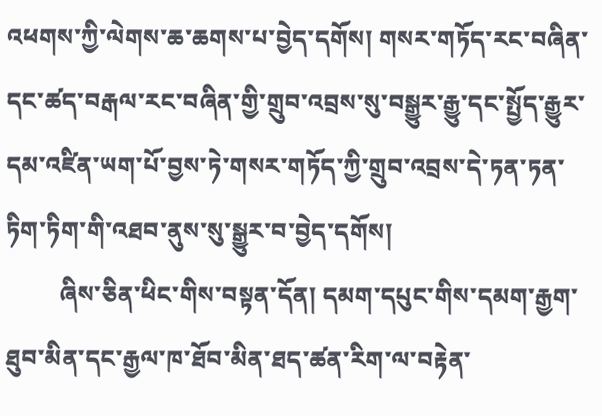འཕགས་ཀྱི་ལེགས་ཆ་ཆགས་པ་བྱེད་དགོས། གསར་གཏོད་རང་བཞིན་དང་ཚད་བརྒལ་རང་བཞིན་གྱི་གྲུབ་འབྲས་སུ་བསྒྱུར་རྒྱུ་དང་སྤྱོད་རྒྱུར་དམ་འཛིན་ཡག་པོ་བྱས་ཏེ་གསར་གཏོད་ཀྱི་གྲུབ་འབྲས་དེ་ཏན་ཏན་ཏིག་ཏིག་གི་འཐབ་ནུས་སུ་སྒྱུར་བ་བྱེད་དགོས།
         ཞིས་ཅིན་ཕིང་གིས་བསྟན་དོན། དམག་དཔུང་གིས་དམག་རྒྱག་ཐུབ་མིན་དང་རྒྱལ་ཁ་ཐོབ་མིན་ཐད་ཚན་རིག་ལ་བརྟེན་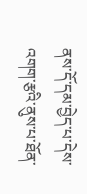ནས་དོ་དམ་བྱེད་པ་དེས་འགག་རྩའི་ནུས་པ་ཐོན་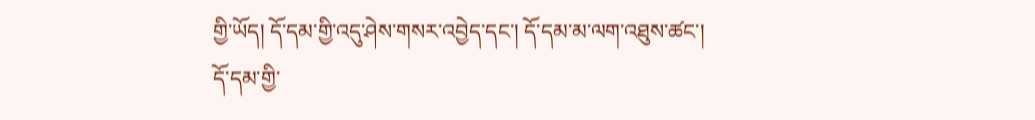གྱི་ཡོད། དོ་དམ་གྱི་འདུ་ཤེས་གསར་འབྱེད་དང་། དོ་དམ་མ་ལག་འཐུས་ཚང་། དོ་དམ་གྱི་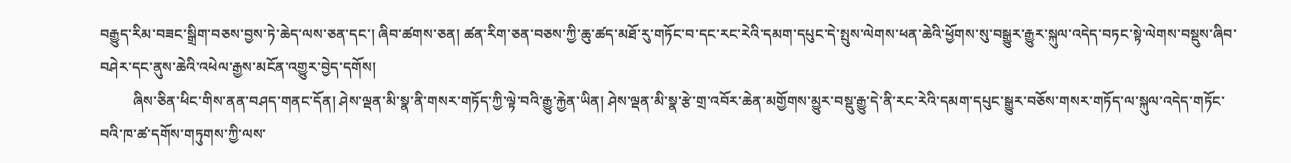བརྒྱུད་རིམ་བཟང་སྒྲིག་བཅས་བྱས་ཏེ་ཆེད་ལས་ཅན་དང་། ཞིབ་ཚགས་ཅན། ཚན་རིག་ཅན་བཅས་ཀྱི་ཆུ་ཚད་མཐོ་རུ་གཏོང་བ་དང་རང་རེའི་དམག་དཔུང་དེ་སྤུས་ལེགས་ཕན་ཆེའི་ཕྱོགས་སུ་བསྒྱུར་རྒྱུར་སྐུལ་འདེད་བཏང་སྟེ་ལེགས་བསྡུས་ཞིབ་བཤེར་དང་ནུས་ཆེའི་འཕེལ་རྒྱས་མངོན་འགྱུར་བྱེད་དགོས།
         ཞིས་ཅིན་ཕིང་གིས་ནན་བཤད་གནང་དོན། ཤེས་ལྡན་མི་སྣ་ནི་གསར་གཏོད་ཀྱི་ལྟེ་བའི་རྒྱུ་རྐྱེན་ཡིན། ཤེས་ལྡན་མི་སྣ་རྩེ་གྲ་འབོར་ཆེན་མགྱོགས་མྱུར་བསྡུ་རྒྱུ་དེ་ནི་རང་རེའི་དམག་དཔུང་སྒྱུར་བཅོས་གསར་གཏོད་ལ་སྐུལ་འདེད་གཏོང་བའི་ཁ་ཚ་དགོས་གཏུགས་ཀྱི་ལས་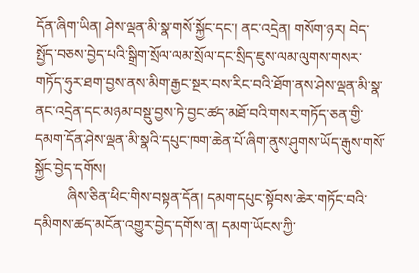དོན་ཞིག་ཡིན། ཤེས་ལྡན་མི་སྣ་གསོ་སྐྱོང་དང་། ནང་འདྲེན། གསོག་ཉར། བེད་སྤྱོད་བཅས་བྱེད་པའི་སྒྲིག་སྲོལ་ལམ་སྲོལ་དང་སྲིད་ཇུས་ལམ་ལུགས་གསར་གཏོད་ཧུར་ཐག་བྱས་ནས་མིག་རྒྱང་སྔར་བས་རིང་བའི་ཐོག་ནས་ཤེས་ལྡན་མི་སྣ་ནང་འདྲེན་དང་མཉམ་བསྡུ་བྱས་ཏེ་བྱང་ཚད་མཐོ་བའི་གསར་གཏོད་ཅན་གྱི་དམག་དོན་ཤེས་ལྡན་མི་སྣའི་དཔུང་ཁག་ཆེན་པོ་ཞིག་ནུས་ཤུགས་ཡོད་རྒུས་གསོ་སྐྱོང་བྱེད་དགོས།
         ཞིས་ཅིན་ཕིང་གིས་བསྟན་དོན། དམག་དཔུང་སྟོབས་ཆེར་གཏོང་བའི་དམིགས་ཚད་མངོན་འགྱུར་བྱེད་དགོས་ན། དམག་ཡོངས་ཀྱི་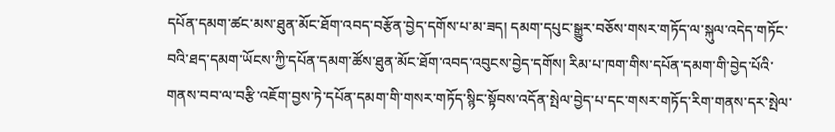དཔོན་དམག་ཚང་མས་ཐུན་མོང་ཐོག་འབད་བརྩོན་བྱེད་དགོས་པ་མ་ཟད། དམག་དཔུང་སྒྱུར་བཅོས་གསར་གཏོད་ལ་སྐུལ་འདེད་གཏོང་བའི་ཐད་དམག་ཡོངས་ཀྱི་དཔོན་དམག་ཚོས་ཐུན་མོང་ཐོག་འབད་འབུངས་བྱེད་དགོས། རིམ་པ་ཁག་གིས་དཔོན་དམག་གི་བྱེད་པོའི་གནས་བབ་ལ་བརྩི་འཇོག་བྱས་ཏེ་དཔོན་དམག་གི་གསར་གཏོད་སྙིང་སྟོབས་འདོན་སྤེལ་བྱེད་པ་དང་གསར་གཏོད་རིག་གནས་དར་སྤེལ་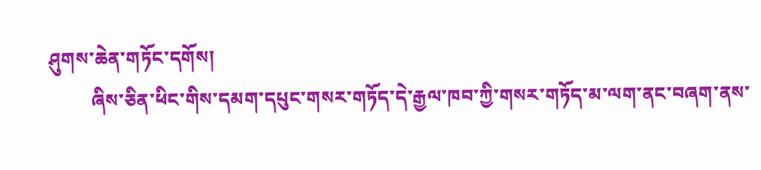ཤུགས་ཆེན་གཏོང་དགོས།
         ཞིས་ཅིན་ཕིང་གིས་དམག་དཔུང་གསར་གཏོད་དེ་རྒྱལ་ཁབ་ཀྱི་གསར་གཏོད་མ་ལག་ནང་བཞག་ནས་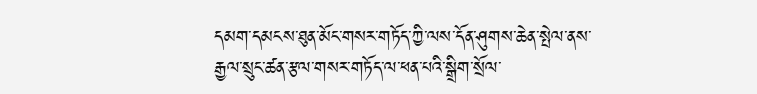དམག་དམངས་ཐུན་མོང་གསར་གཏོད་ཀྱི་ལས་དོན་ཤུགས་ཆེན་སྤེལ་ནས་རྒྱལ་སྲུང་ཚན་རྩལ་གསར་གཏོད་ལ་ཕན་པའི་སྒྲིག་སྲོལ་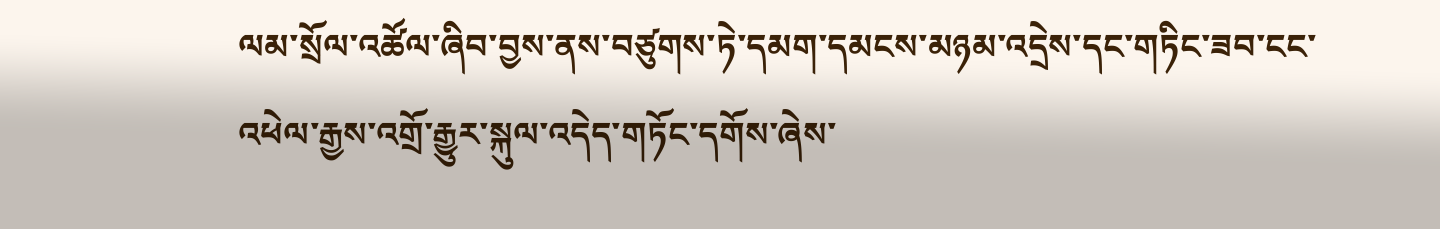ལམ་སྲོལ་འཚོལ་ཞིབ་བྱས་ནས་བཙུགས་ཏེ་དམག་དམངས་མཉམ་འདྲེས་དང་གཏིང་ཟབ་ངང་འཕེལ་རྒྱས་འགྲོ་རྒྱུར་སྐུལ་འདེད་གཏོང་དགོས་ཞེས་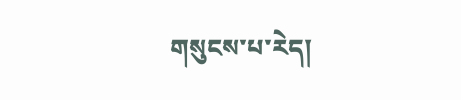གསུངས་པ་རེད།